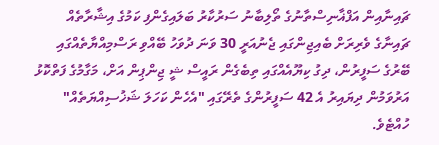ޗައިނާއިން އަފްޣާނިސްތާނުގެ ތޯލިބާނު ސަރުކާރު ބަލައިގެންފި ކަމުގެ އިޝާރާތެއް
ޗައިނާގެ ވެރިރަށް ބެއިޖިންގައި ޖެނުއަރީ 30 ވަނަ ދުވަހު ބޭއްވި ރަސްމިއްޔާތެއްގައި ބޭރުގެ ސަފީރުން، ދިގު ކިޔޫއެއްގައި ތިބެގެން ރައީސް ޝީ ޖިންޕިން އަށް، މަގާމުގެ ފަތްކޮޅު އަރުވަމުން ދިޔައިރު އެ 42 ސަފީރުންގެ ތެރޭގައި "އެހެން ކަހަލަ ޝަޚުސިއްޔަތެއް" ހުއްޓެވެ.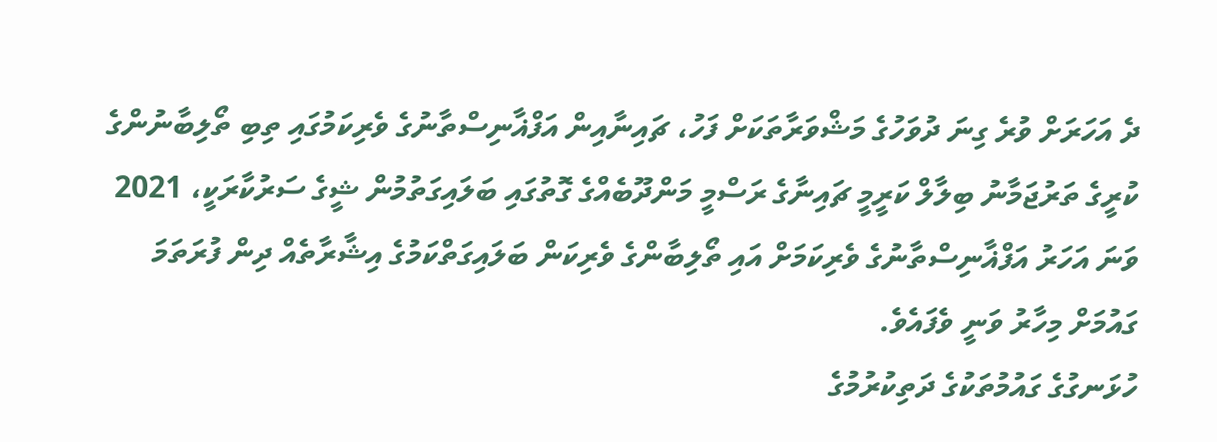ދެ އަހަރަށް ވުރެ ގިނަ ދުވަހުގެ މަޝްވަރާތަކަށް ފަހު، ޗައިނާއިން އަފްޣާނިސްތާނުގެ ވެރިކަމުގައި ތިބި ތޯލިބާނުންގެ ކުރީގެ ތަރުޖަމާނު ބިލާލް ކަރީމީ ޗައިނާގެ ރަސްމީ މަންދޫބެއްގެ ގޮތުގައި ބަލައިގަތުމުން ޝީގެ ސަރުކާރަކީ، 2021 ވަނަ އަހަރު އަފްޣާނިސްތާނުގެ ވެރިކަމަށް އައި ތޯލިބާންގެ ވެރިކަން ބަލައިގަތްކަމުގެ އިޝާރާތެއް ދިން ފުރަތަމަ ގައުމަށް މިހާރު ވަނީ ވެފައެވެ.
ހުޅަނގުގެ ގައުމުތަކުގެ ދަތިކުރުމުގެ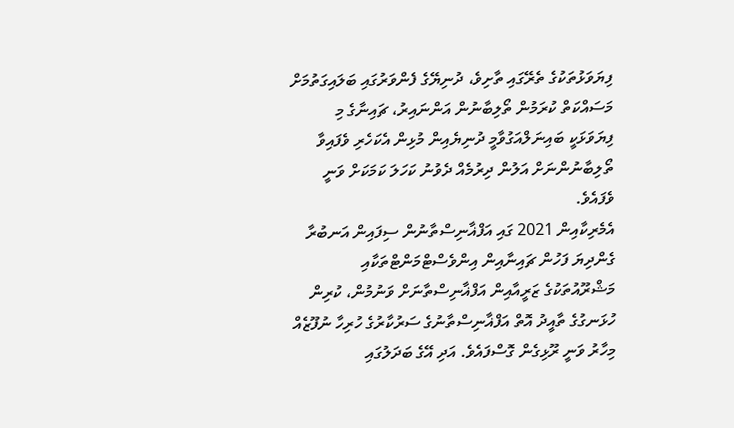ފިޔަވަޅުތަކުގެ ތެރޭގައި ތާށިވެ، ދުނިޔޭގެ ފެންވަރުގައި ބަލައިގަތުމަށް މަސައްކަތް ކުރަމުން ތޯލިބާނުން އަންނައިރު، ޗައިނާގެ މި ފިޔަވަޅަކީ ބައިނަލްއަގުވާމީ ދުނިޔެއިން މުޅިން އެކަހެރި ވެފައިވާ ތޯލިބާނުންނަށް އަލުން ދިރުމެއް ދެވުނު ކަހަލަ ކަމަކަށް ވަނީ ވެފައެވެ.
އެމެރިކާއިން 2021 ގައި އަފްޣާނިސްތާނުން ސިފައިން އަނބުރާ ގެންދިޔަ ފަހުން ޗައިނާއިން އިންވެސްޓްމަންޓްތަކާއި މަޝްރޫއުތަކުގެ ޒަރީއާއިން އަފްޣާނިސްތާނަށް ވަނުމުން، ކުރިން ހުޅަނގުގެ ތާއީދު އޮތް އަފްޣާނިސްތާނުގެ ސަރުކާރުގެ ހުރިހާ ނުފޫޒެއް މިހާރު ވަނީ ރޫޅިގެން ގޮސްފައެވެ. އަދި އޭގެ ބަދަލުގައި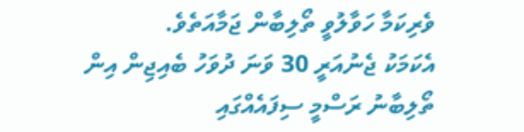ވެރިކަމާ ހަވާލުވީ ތޯލިބާން ޖަމާއަތެވެ.
އެކަމަކު ޖެނުއަރީ 30 ވަނަ ދުވަހު ބެއިޖިން އިން ތޯލިބާނު ރަސްމީ ސިފައެއްގައި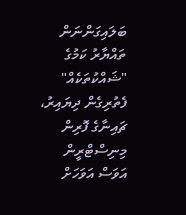ބަލައިގަންނަން ތައްޔާރު ކަމުގެ "ޝައްކުތަކެއް" ފެތުރިގެން ދިޔައިރު، ޗައިނާގެ ފޮރިން މިނިސްޓްރީން އަވަސް އަވަހަށް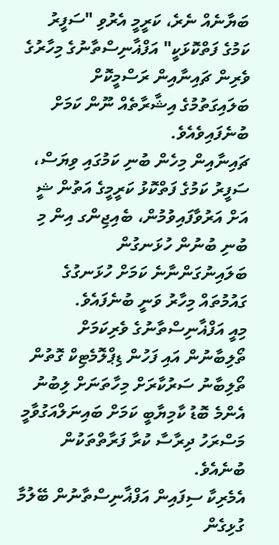ބަޔާނެއް ނެރެ، ކަރީމީ އެރުވި "ސަފީރު ކަމުގެ ފަތްކޮޅަކީ" އަފްޣާނިސްތާނުގެ މިހާރުގެ ވެރިން ޗައިނާއިން ރަސްމީކޮށް ބަލައިގަތުމުގެ އިޝާރާތެއް ނޫން ކަމަށް ބުނެފައިވެއެވެ.
ޗައިނާއިން މިހެން ބުނި ކަމުގައި ވިޔަސް، ސަފީރު ކަމުގެ ފަތްކޮޅު ކަރީމީގެ އަތުން ޝީ އަށް އަރުވާފައިވުމުން، ބެއިޖިންގ އިން މި ބުނި ބުނުން ހުޅަނގުން ބަލައިނުގަންނާނެ ކަމަށް ހުޅަނގުގެ ގައުމުތައް މިހާރު ވަނީ ބުނެފައެވެ.
މިއީ އަފްޣާނިސްތާނުގެ ވެރިކަމަށް ތޯލިބާނުން އައި ފަހުން ޑިޕްލޮމެޓިކް ގޮތުން ތޯލިބާނު ސަރުކާރަށް މިހާތަނަށް ލިބުނު އެންމެ ބޮޑު ކާމިޔާބީ ކަމަށް ބައިނަލްއަގުވާމީ މަސްރަހު ދިރާސާ ކުރާ ފަރާތްތަކުން ބުނެއެވެ.
އެމެރިކާ ސިފައިން އަފްޣާނިސްތާނުން ބޭލުމާ ގުޅިގެން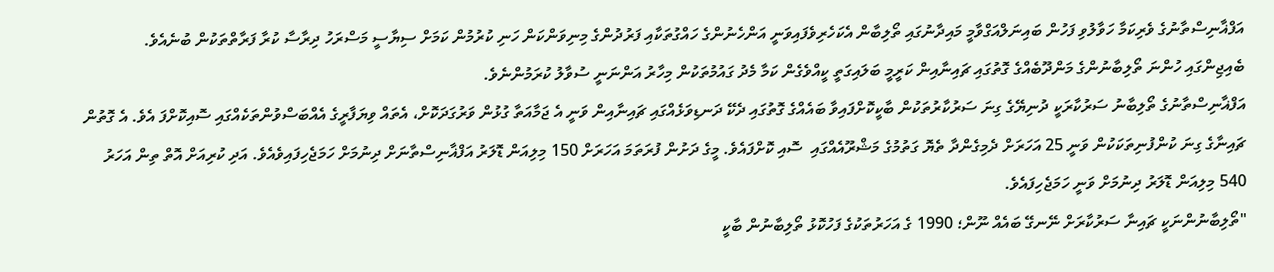އަފްޣާނިސްތާނުގެ ވެރިކަމާ ހަވާލުވި ފަހުން ބައިނަލްއަގްވާމީ މައިދާނުގައި ތޯލިބާން އެކަހެރިވެފައިވަނީ އަންހެނުންގެ ހައްގުތަކާއި ފަރުދުންގެ މިނިވަންކަން ހަނި ކުރުމުން ކަމަށް ސިޔާސީ މަސްރަހު ދިރާސާ ކުރާ ފަރާތްތަކުން ބުނެއެވެ.
ބެއިޖިންގައި ހުންނަ ތޯލިބާނުންގެ މަންދޫބެއްގެ ގޮތުގައި ޗައިނާއިން ކަރީމީ ބަލައިގަތީ ކީއްވެގެން ކަމާ މެދު ގައުމުތަކުން މިހާރު އަންނަނީ ސުވާލު ކުރަމުންނެވެ.
އަފްޣާނިސްތާނުގެ ތޯލިބާނު ސަރުކާރަކީ ދުނިޔޭގެ ގިނަ ސަރުކާރުތަކުން ބާކީކޮށްފައިވާ ބައެއްގެ ގޮތުގައި ދެކޭ ދަނޑިވަޅެއްގައި ޗައިނާއިން ވަނީ އެ ޖަމާއަތާ ގުޅުން ވަރުގަދަކޮށް، އެތައް ވިޔަފާރީގެ އެއްބަސްވުންތަކެއްގައި ސޮއިކޮށްފަ އެވެ. އެ ގޮތުން ޗައިނާގެ ގިނަ ކުންފުނިތަކަކުން ވަނީ 25 އަހަރަށް ދެމިގެންދާ ތެޔޮ ގަތުމުގެ މަޝްރޫއެއްގައި  ސޮއި ކޮށްފައެވެ. މީގެ ދަށުން ފުރަތަމަ އަހަރަށް 150 މިލިއަން ޑޮލަރު އަފްޣާނިސްތާނަށް ދިނުމަށް ހަމަޖެހިފައިވެއެވެ. އަދި ކުރިއަށް އޮތް ތިން އަހަރު 540 މިލިއަން ޑޮލަރު ދިނުމަށް ވަނީ ހަމަޖެހިފައެވެ.
"ތޯލިބާނުންނަކީ ޗައިނާ ސަރުކާރަށް ނޭނގޭ ބައެއް ނޫން؛ 1990 ގެ އަހަރުތަކުގެ ފަހުކޮޅު ތޯލިބާނުން ބާކީ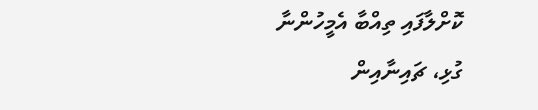ކޮށްލާފައި ތިއްބާ އެމީހުންނާ ގުޅި، ޗައިނާއިން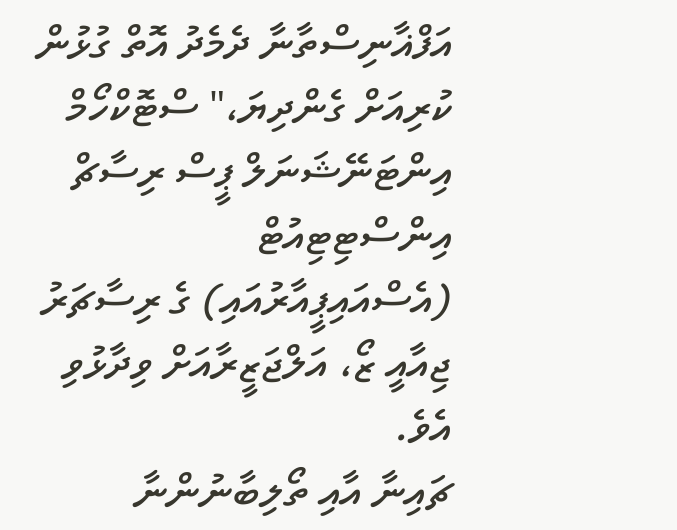އަފްޣާނިސްތާނާ ދެމެދު އޮތް ގުޅުން ކުރިއަށް ގެންދިޔަ،" ސްޓޮކްހޯމް އިންޓަނޭޝަނަލް ޕީސް ރިސާޗް އިންސްޓިޓިއުޓް (އެސްއައިޕީއާރުއައި) ގެ ރިސާޗަރު ޖިއާއީ ޒޯ، އަލްޖަޒީރާއަށް ވިދާޅުވި އެވެ.
ޗައިނާ އާއި ތޯލިބާނުންނާ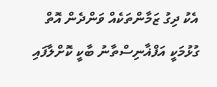އެކު ދިގު ޒަމާންތަކެއް ވަންދެން އޮތް ގުޅުމަކީ އަފްޣާނިސްތާނު ބާކީ ކޮށްލާފައި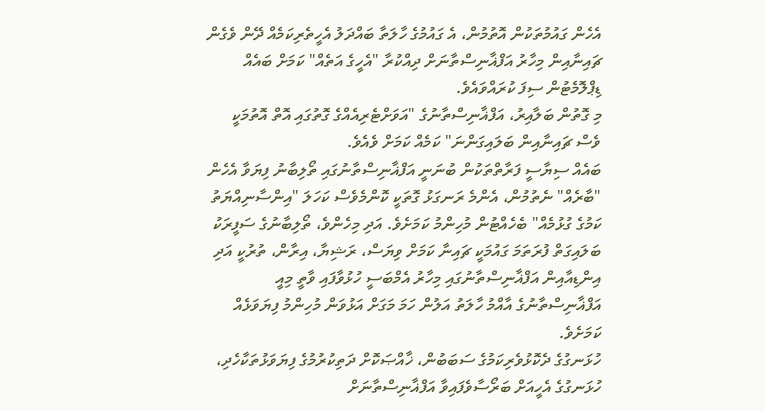އެހެން ގައުމުތަކުން އޮތުމުން، އެ ގައުމުގެ ހާލަތާ ބައްދަލު އެހީތެރިކަމެއް ދޭން ވެގެން ޗައިނާއިން މިހާރު އަފްޣާނިސްތާނަށް ދިއްކުރާ "އެހީގެ އަތެއް" ކަމަށް ބައެއް ޑިޕްލޮމެޓުން ސިފަ ކުރައްވައެވެ.
މި ގޮތުން ބަލާއިރު، އަފްޣާނިސްތާނުގެ "އަވަށްޓެރިއެއްގެ ގޮތުގައި އޮތް އޮތުމަކީ ވެސް ޗައިނާއިން ބަލައިގަންނަ" ކަމެއް ކަމަށް ވެއެވެ.
ބައެއް ސިޔާސީ ފަރާތްތަކުން ބުނަނީ އަފްޣާނިސްތާނުގައި ތޯލިބާނު ފިޔަވާ އެހެން "ބާރެއް" ނެތުމުން، އެންމެ ރަނގަޅު ގޮތަކީ ކޮންމެވެސް ކަހަލަ "އިންސާނިއްޔަތު ކަމުގެ ގުޅުމެއް" ބެހެއްޓުން މުހިންމު ކަމަށެވެ. އަދި މިހެންވެ، ތޯލިބާނުގެ ސަފީރަކު ބަލައިގަތް ފުރަތަމަ ގައުމަކީ ޗައިނާ ކަމަށް ވިޔަސް، ރަޝިޔާ، އިރާން، ތުރުކީ އަދި އިންޑިއާއިން އަފްޣާނިސްތާނުގައި މިހާރު އެމްބަސީ ހުޅުވާފައި ވާތީ މިއީ އަފްޣާނިސްތާނުގެ އާއްމު ހާލަތު އަލުން ހަމަ މަގަށް އަޅުވަން މުހިންމު ފިޔަވަޅެއް ކަމަށެވެ.
ހުޅަނގުގެ ދެކޮޅުވެރިކަމުގެ ސަބަބުން، ޚާއްޞަކޮށް ދަތިކުރުމުގެ ފިޔަވަޅުތަކާހެދި، ހުޅަނގުގެ އެހީއަށް ބަރޯސާވެފައިވާ އަފްޣާނިސްތާނަށް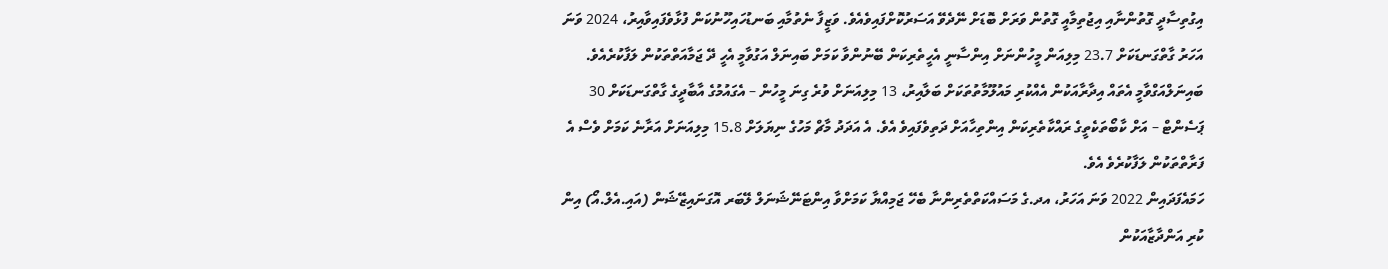އިގުތިސާދީ ގޮތުންނާއި އިޖުތިމާއީ ގޮތުން ވަރަށް ބޮޑަށް ނޭދެވޭ އަސަރުކޮށްފައިވެއެވެ. ވަޒީފާ ނެތުމާއި ބަނޑުހައިހޫނުކަން ފުޅާވެފައިވާއިރު، 2024 ވަނަ އަހަރު ގާތްގަނޑަކަށް 23.7 މިލިއަން މީހުންނަށް އިންސާނީ އެހީތެރިކަން ބޭނުންވާ ކަމަށް ބައިނަލް އަގުވާމީ އެހީ ދޭ ޖަމާއަތްތަކުން ލަފާކުރެއެވެ.
ބައިނަލްއަގްވާމީ އެތައް އިދާރާއަކުން އެއްކުރި މައުލޫމާތުތަކަށް ބަލާއިރު، 13 މިލިއަނަށް ވުރެ ގިނަ މީހުން – އެގައުމުގެ އާބާދީގެ ގާތްގަނޑަކަށް 30 ޕަސެންޓް – އަށް ކާބޯތަކެތީގެ ރައްކާތެރިކަން އިންތިހާއަށް ދަތިވެފައިވެ އެވެ. އެ އަދަދު މާޗް މަހުގެ ނިޔަލަށް 15.8 މިލިއަނަށް އަރާނެ ކަމަށް ވެސް އެ ފަރާތްތަކުން ލަފާކުރެވެ އެވެ.
ހަމައެފަދައިން 2022 ވަނަ އަހަރު، އދ.ގެ މަސައްކަތްތެރިންނާ ބެހޭ ޖަމިއްޔާ ކަމަށްވާ އިންޓަނޭޝަނަލް ލޭބަރ އޮގަނައިޒޭޝަން (އައި.އެލް.އޯ) އިން ކުރި އަންދާޒާއަކުން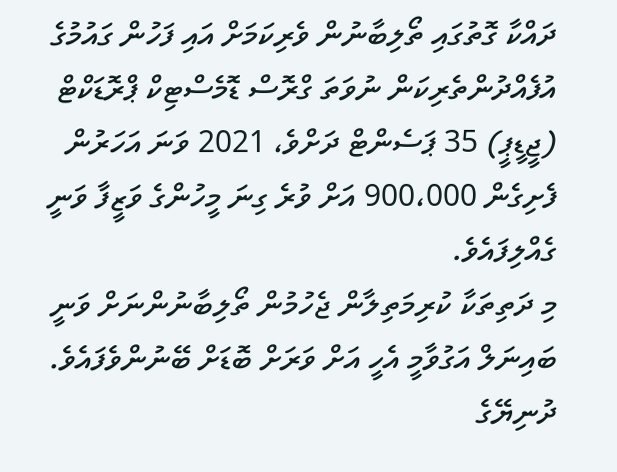ދައްކާ ގޮތުގައި ތޯލިބާނުން ވެރިކަމަށް އައި ފަހުން ގައުމުގެ އުފެއްދުންތެރިކަން ނުވަތަ ގްރޮސް ޑޮމެސްޓިކް ޕްރޮޑަކްޓް (ޖީޑީޕީ) 35 ޕަސެންޓް ދަށްވެ، 2021 ވަނަ އަހަރުން ފެށިގެން 900،000 އަށް ވުރެ ގިނަ މީހުންގެ ވަޒީފާ ވަނީ ގެއްލިފައެވެ.
މި ދަތިތަކާ ކުރިމަތިލާން ޖެހުމުން ތޯލިބާނުންނަށް ވަނީ ބައިނަލް އަގުވާމީ އެހީ އަށް ވަރަށް ބޮޑަށް ބޭނުންވެފައެވެ. ދުނިޔޭގެ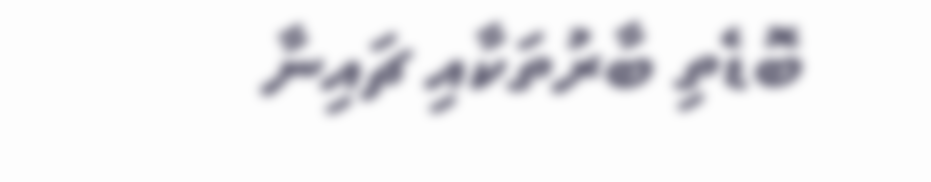ބޮޑެތި ބާރުތަކާއި ޗައިނާ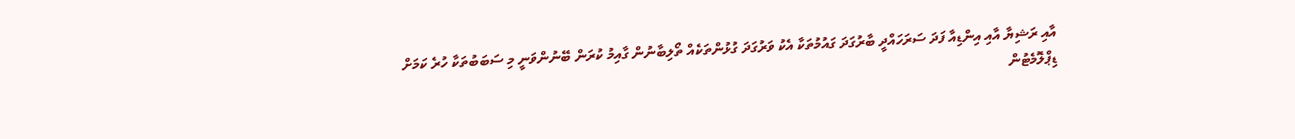އާއި ރަޝިޔާ އާއި އިންޑިއާ ފަދަ ސަރަހައްދީ ބާރުގަދަ ގައުމުތަކާ އެކު ވަރުގަދަ ގުޅުންތަކެއް ތޯލިބާނުން ގާއިމު ކުރަން ބޭނުންވަނީ މި ސަބަބުތަކާ ހުރެ ކަމަށް ޑިޕްލޮމެޓުން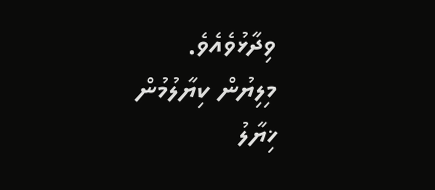ވިދާޅުވެއެވެ.
މިލިޔުން ކިޔާލުމުން
ޚިޔާލު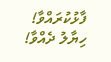ފާޅުކުރައްވާ!
ހިޔާލު ދެއްވާ!